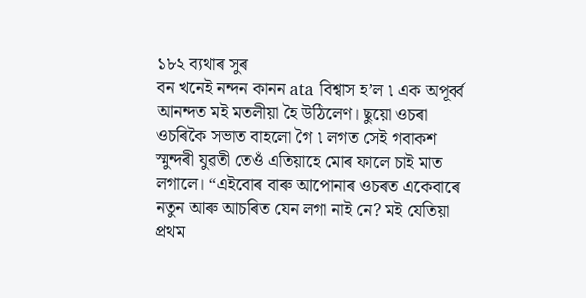১৮২ ব্যথাৰ সুৰ
বন খনেই নন্দন কানন ata বিশ্বাস হ’ল ৷ এক অপূৰ্ব্ব আনন্দত মই মতলীয়া হৈ উঠিলেণ। ছুয়ো ওচৰা ওচৰিকৈ সভাত বাহলো গৈ ৷ লগত সেই গবাকশ স্মুন্দৰী যুৱতী তেওঁ এতিয়াহে মোৰ ফালে চাই মাত লগালে। “এইবোৰ বাৰু আপোনাৰ ওচৰত একেবাৰে নতুন আৰু আচৰিত যেন লগা নাই নে? মই যেতিয়া প্রথম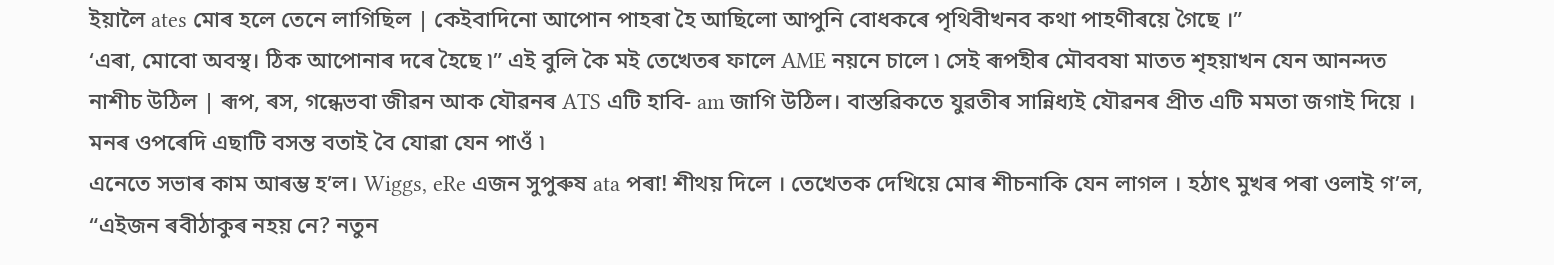ইয়ালৈ ates মোৰ হলে তেনে লাগিছিল | কেইবাদিনো আপোন পাহৰা হৈ আছিলো আপুনি বোধকৰে পৃথিবীখনব কথা পাহণীৰয়ে গৈছে ।”
‘এৰা, মোবো অবস্থ। ঠিক আপোনাৰ দৰে হৈছে ৷” এই বুলি কৈ মই তেখেতৰ ফালে AME নয়নে চালে ৷ সেই ৰূপহীৰ মৌববষা মাতত শৃহয়াখন যেন আনন্দত নাশীচ উঠিল | ৰূপ, ৰস, গন্ধেভবা জীৱন আক যৌৱনৰ ATS এটি হাবি- am জাগি উঠিল। বাস্তৱিকতে যুৱতীৰ সান্নিধ্যই যৌৱনৰ প্রীত এটি মমতা জগাই দিয়ে । মনৰ ওপৰেদি এছাটি বসন্ত বতাই বৈ যোৱা যেন পাওঁ ৷
এনেতে সভাৰ কাম আৰম্ভ হ’ল। Wiggs, eRe এজন সুপুৰুষ ata পৰা! শীথয় দিলে । তেখেতক দেখিয়ে মোৰ শীচনাকি যেন লাগল । হঠাৎ মুখৰ পৰা ওলাই গ’ল, “এইজন ৰবীঠাকুৰ নহয় নে? নতুন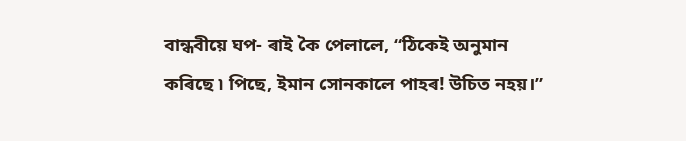বান্ধবীয়ে ঘপ- ৰাই কৈ পেলালে, “ঠিকেই অনুমান কৰিছে ৷ পিছে, ইমান সোনকালে পাহৰ! উচিত নহয়।”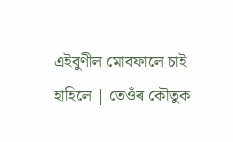এইবুণীল মোবফালে চাই হাহিলে | তেওঁৰ কৌতুক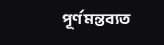পূর্ণ মন্তব্যত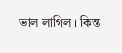ভাল লাগিল । কিন্ত